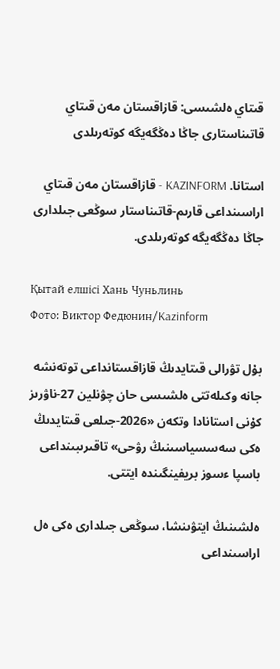قىتاي ەلشىسى: قازاقستان مەن قىتاي قاتىناستارى جاڭا دەڭگەيگە كوتەرىلدى

استانا. KAZINFORM - قازاقستان مەن قىتاي اراسىنداعى قارىم-قاتىناستار سوڭعى جىلدارى جاڭا دەڭگەيگە كوتەرىلدى.

Қытай елшісі Хань Чуньлинь
Фото: Виктор Федюнин/Kazinform

بۇل تۋرالى قىتايدىڭ قازاقستانداعى توتەنشە جانە وكىلەتتى ەلشىسى حان چۋنلين 27-ناۋرىز كۇنى استانادا وتكەن «2026-جىلعى قىتايدىڭ ەكى سەسسياسىنىڭ رۋحى» تاقىرىبىنداعى باسپا ءسوز بريفينگىندە ايتتى.

ەلشىنىڭ ايتۋىنشا، سوڭعى جىلدارى ەكى ەل اراسىنداعى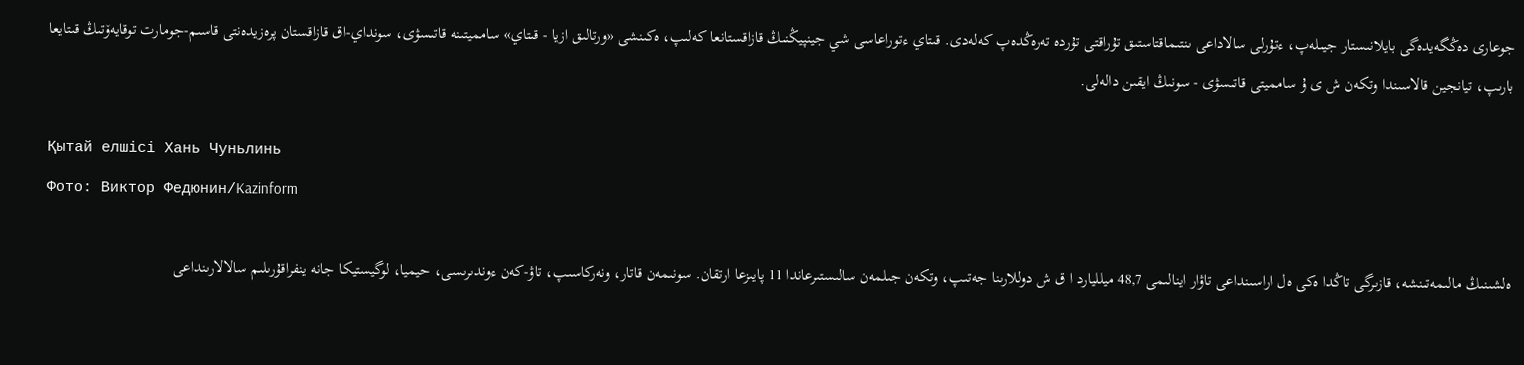جوعارى دەڭگەيدەگى بايلانىستار جيىلەپ، ءتۇرلى سالاداعى ىنتىماقتاستىق تۇراقتى تۇردە تەرەڭدەپ كەلەدى. قىتاي ءتوراعاسى شي جينپيڭنىڭ قازاقستانعا كەلىپ، ەكىنشى «ورتالىق ازيا - قىتاي» سامميتىنە قاتىسۋى، سونداي-اق قازاقستان پرەزيدەنتى قاسىم-جومارت توقايەۆتىڭ قىتايعا بارىپ، تيانجين قالاسىندا وتكەن ش ى ۇ سامميتى قاتىسۋى - سونىڭ ايقىن دالەلى.

Қытай елшісі Хань Чуньлинь
Фото: Виктор Федюнин/Kazinform

ەلشىنىڭ مالىمەتىنشە، قازىرگى تاڭدا ەكى ەل اراسىنداعى تاۋار اينالىمى 48,7 ميلليارد ا ق ش دوللارىنا جەتىپ، وتكەن جىلمەن سالىستىرعاندا 11 پايىزعا ارتقان. سونىمەن قاتار، ونەركاسىپ، تاۋ-كەن ءوندىرىسى، حيميا، لوگيستيكا جانە ينفراقۇرىلىم سالالارىنداعى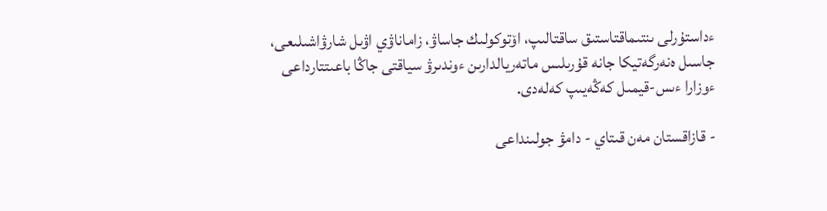ءداستۇرلى ىنتىماقتاستىق ساقتالىپ، اۆتوكولىك جاساۋ، زاماناۋي اۋىل شارۋاشىلىعى، جاسىل ەنەرگەتيكا جانە قۇرىلىس ماتەريالدارىن ءوندىرۋ سياقتى جاڭا باعىتتارداعى ءوزارا ءىس-قيمىل كەڭەيىپ كەلەدى.

- قازاقستان مەن قىتاي - دامۋ جولىنداعى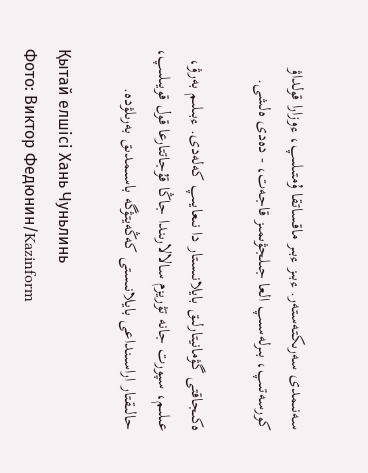سەنىمدى سەرىكتەستەر. ءبىز ءبىر ماقساتقا ۇمتىلىپ، ءوزارا قولداۋ كورسەتىپ، بىرلەسىپ العا جىلجۋىمىز قاجەت، - دەدى ەلشى.

ەكىجاقتى گۋمانيتارلىق بايلانىستار دا نىعايىپ كەلەدى. ءبىلىم بەرۋ، عىلىم، سپورت جانە تۋريزم سالالارىندا جاڭا قۇجاتتارعا قول قويىلىپ، حالىقتار اراسىنداعى بايلانىستى كەڭەيتۋگە باسىمدىق بەرىلۋدە.

Қытай елшісі Хань Чуньлинь
Фото: Виктор Федюнин/Kazinform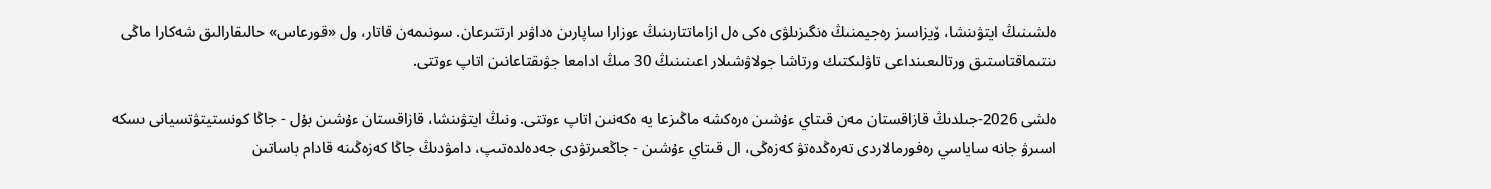ەلشىنىڭ ايتۋىنشا، ۆيزاسىز رەجيمنىڭ ەنگىزىلۋى ەكى ەل ازاماتتارىنىڭ ءوزارا ساپارىن ەداۋىر ارتتىرعان. سونىمەن قاتار، ول «قورعاس» حالىقارالىق شەكارا ماڭى ىنتىماقتاستىق ورتالىعىنداعى تاۋلىكتىك ورتاشا جولاۋشىلار اعىنىنىڭ 30 مىڭ ادامعا جۋىقتاعانىن اتاپ ءوتتى.

ەلشى 2026-جىلدىڭ قازاقستان مەن قىتاي ءۇشىن ەرەكشە ماڭىزعا يە ەكەنىن اتاپ ءوتتى. ونىڭ ايتۋىنشا، قازاقستان ءۇشىن بۇل - جاڭا كونستيتۋتسيانى ىسكە اسىرۋ جانە ساياسي رەفورمالاردى تەرەڭدەتۋ كەزەڭى، ال قىتاي ءۇشىن - جاڭعىرتۋدى جەدەلدەتىپ، دامۋدىڭ جاڭا كەزەڭىنە قادام باساتىن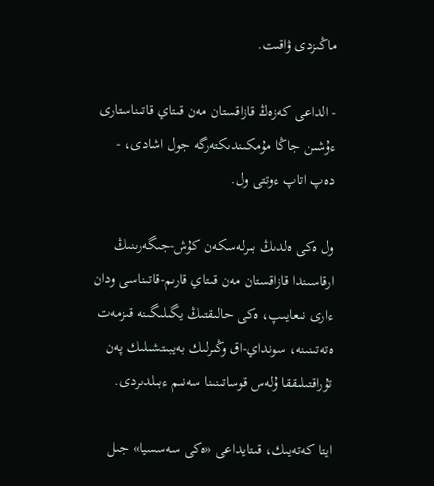ماڭىزدى ۋاقىت.

- الداعى كەزەڭ قازاقستان مەن قىتاي قاتىناستارى ءۇشىن جاڭا مۇمكىندىكتەرگە جول اشادى، - دەپ اتاپ ءوتتى ول.

ول ەكى ەلدىڭ بىرلەسكەن كۇش-جىگەرىنىڭ ارقاسىندا قازاقستان مەن قىتاي قارىم-قاتىناسى ودان ءارى نىعايىپ، ەكى حالىقتىڭ يگىلىگىنە قىزمەت ەتەتىنىنە، سونداي-اق وڭىرلىك بەيبىتشىلىك پەن تۇراقتىلىققا ۇلەس قوساتىنىنا سەنىم ءبىلدىردى.

ايتا كەتەيىك، قىتايداعى «ەكى سەسسيا» جىل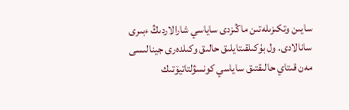سايىن وتكىزىلەتىن ماڭىزدى ساياسي شارالاردىڭ ءبىرى سانالادى. ول بۇكىلقىتايلىق حالىق وكىلدەرى جينالىسى مەن قىتاي حالىقتىق ساياسي كونسۋلتاتيۆتىك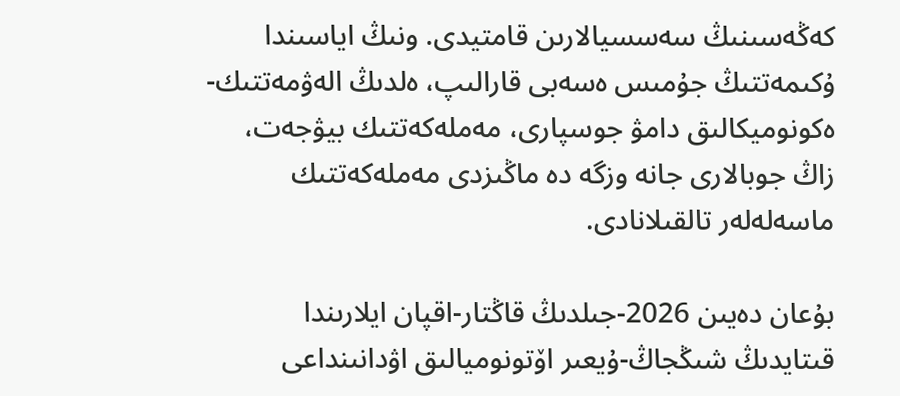كەڭەسىنىڭ سەسسيالارىن قامتيدى. ونىڭ اياسىندا ۇكىمەتتىڭ جۇمىس ەسەبى قارالىپ، ەلدىڭ الەۋمەتتىك-ەكونوميكالىق دامۋ جوسپارى، مەملەكەتتىك بيۋجەت، زاڭ جوبالارى جانە وزگە دە ماڭىزدى مەملەكەتتىك ماسەلەلەر تالقىلانادى.

بۇعان دەيىن 2026-جىلدىڭ قاڭتار-اقپان ايلارىندا قىتايدىڭ شىڭجاڭ-ۇيعىر اۆتونوميالىق اۋدانىنداعى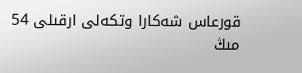قورعاس شەكارا وتكەلى ارقىلى 54 مىڭ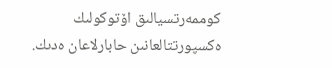كوممەرتسيالىق اۆتوكولىك ەكسپورتتالعانىن حابارلاعان ەدىك.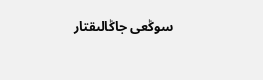سوڭعى جاڭالىقتار